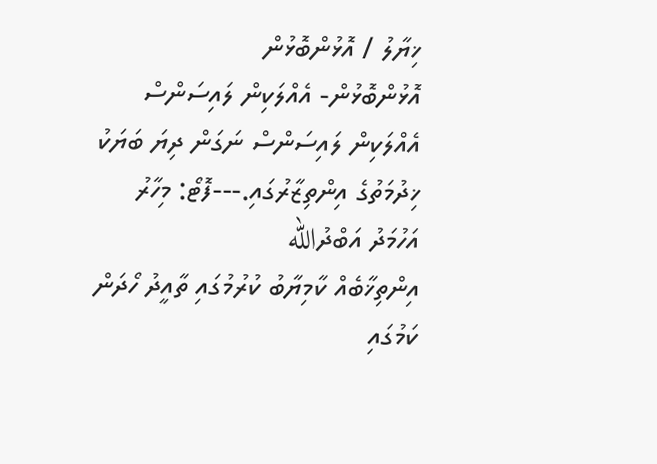ޚިޔާލު / އޮޅުންބޮޅުން
އޮޅުންބޮޅުން- އެއްލަކިން ލައިސަންސް
އެއްލަކިން ލައިސަންސް ނަގަން ދިޔަ ބަޔަކު ޚިދުމަތުގެ އިންތިޒާރުގައި.---ފޮޓޯ: މިހާރު
އަހުމަދު އަބްދުالله
އިންތިޚާބެއް ކާމިޔާބު ކުރުމުގައި ތާއީދު ހޯދަން ކަމުގައި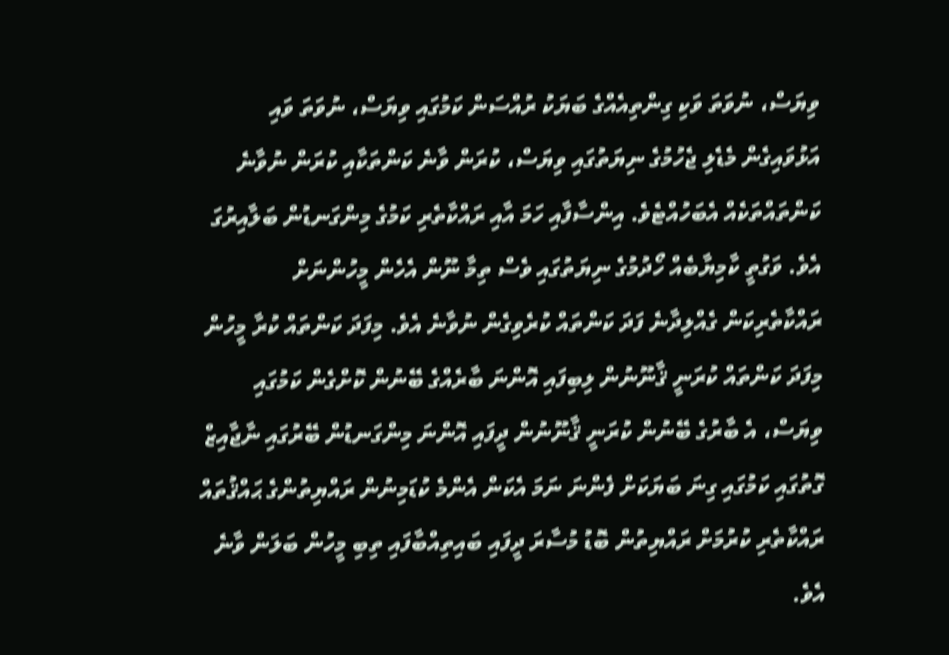ވިޔަސް، ނުވަތަ ވަކި ގިންތިއެއްގެ ބަޔަކު ރުއްސަން ކަމުގައި ވިޔަސް، ނުވަތަ ވައި އަޅުވައިގެން މެޑެލި ޖެހުމުގެ ނިޔަތުގައި ވިޔަސް، ކުރަން ވާނެ ކަންތަކާއި ކުރަން ނުވާނެ ކަންތައްތަކެއް އެބަހުއްޓެވެ. އިންސާފާއި ހަމަ އާއި ރައްކާތެރި ކަމުގެ މިންގަނޑުން ބަލާއިރުގަ އެވެ. ވަގުތީ ކާމިޔާބެއް ހޯދުމުގެ ނިޔަތުގައި ވެސް ތިމާ ނޫން އެހެން މީހުންނަށް ރައްކާތެރިކަން ގެއްލިދާނެ ފަދަ ކަންތައް ކުރެވިގެން ނުވާނެ އެވެ. މިފަދަ ކަންތައް ކުރާ މީހުން މިފަދަ ކަންތައް ކުރަނީ ޤާނޫނުން ލިބިފައި އޮންނަ ބާރެއްގެ ބޭނުން ކޮށްގެން ކަމުގައި ވިޔަސް، އެ ބާރުގެ ބޭނުން ކުރަނީ ޤާނޫނުން ދީފައި އޮންނަ މިންގަނޑުން ބޭރުގައި ނާޖާއިޒް ގޮތުގައި ކަމުގައި ގިނަ ބަޔަކަށް ފެންނަ ނަމަ އެކަން އެންމެ ކުޑަމިނުން ރައްޔިތުންގެ ޙައްޤުތައް ރައްކާތެރި ކުރުމަށް ރައްޔިތުން ބޮޑު މުސާރަ ދީފައި ބައިތިއްބާފައި ތިބި މީހުން ބަލަން ވާނެ އެވެ.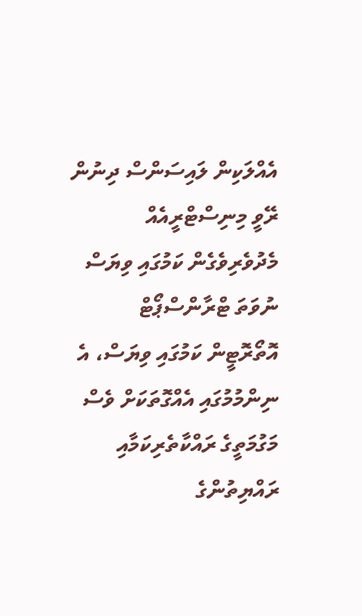އެއްލަކިން ލައިސަންސް ދިނުން ރޭވީ މިނިސްޓްރީއެއް މެދުވެރިވެގެން ކަމުގައި ވިޔަސް ނުވަތަ ޓްރާންސްޕޯޓް އޮތޯރޮޓީން ކަމުގައި ވިޔަސް، އެ ނިންމުމުގައި އެއްގޮތަކަށް ވެސް މަގުމަތީގެ ރައްކާތެރިކަމާއި ރައްޔިތުންގެ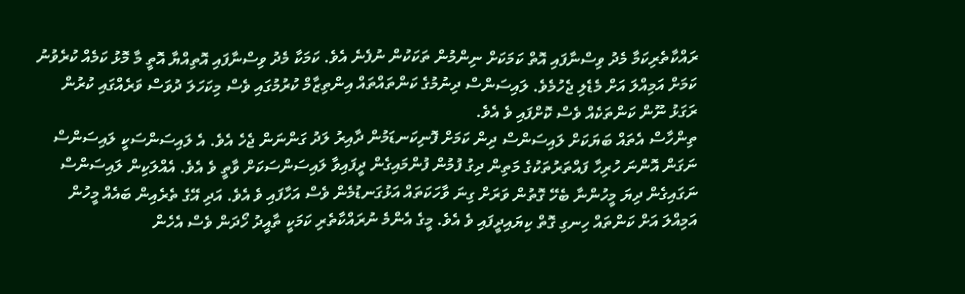ރައްކާތެރިކަމާ މެދު ވިސްނާފައި އޮތް ކަމަކަށް ނިންމުން ތަކަކުން ނުފެނެ އެވެ. ކަމަކާ މެދު ވިސްނާފައި އޮތިއްޔާ އޮތީ މާ މޮޅު ކަމެއް ކުރެވުނު ކަމަށް އަމިއްލަ އަށް މެޑެލި ޖެހުމެވެ. ލައިސަންސް ދިނުމުގެ ކަންތައްތައް އިންތިޒާމް ކުރުމުގައި ވެސް މިކަހަލަ ދުވަސް ވަރެއްގައި ކުރުން ރަގަޅު ނޫން ކަންތަކެއް ވެސް ކޮށްފައި ވެ އެވެ.
ތިންހާސް އެތައް ބަޔަކަށް ލައިސަންސް ދިން ކަމަށް ފޮނިކަނޑަމުން ދާއިރު ލަދު ގަންނަން ޖެހެ އެވެ. އެ ލައިސަންސަކީ ލައިސަންސް ނަގަން އޮންނަ ހުރިހާ ފައްތަރުތަކުގެ މަތިން ދިގު ފުމުން ފުންމައިގެން ދީފައިވާ ލައިސަންސަކަށް ވާތީ ވެ އެވެ. އެއްލަކިން ލައިސަންސް ނަގައިގެން ދިޔަ މީހުންނާ ބެހޭ ގޮތުން ވަރަށް ގިނަ ވާހަކަތައް އަޅުގަނޑުމެން ވެސް އަހާފައި ވެ އެވެ. އަދި އޭގެ ތެރެއިން ބައެއް މީހުން އަމިއްލަ އަށް ކަންތައް ހިނގި ގޮތް ކިޔައިދީފައި ވެ އެވެ. މީގެ އެންމެ ނުރައްކާތެރި ކަމަކީ ތާއީދު ހޯދަން ވެސް އެހެން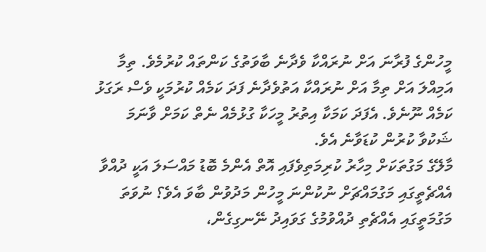މީހުންގެ ފުރާނަ އަށް ނުރައްކާ ވެދާނެ ބާވަތުގެ ކަންތައް ކުރުމެވެ. ތިމާ އަމިއްލަ އަށް ތިމާ އަށް ނުރައްކާ އަތުވެދާނެ ފަދަ ކަމެއް ކުރުމަކީ ވެސް ރަގަޅު ކަމެއް ނޫނެވެ. އެފަދަ ކަމަކާ އިތުރު މީހަކާ ގުޅުމެއް ނެތް ކަމަށް ވާނަމަ ޝަކުވާ ކުރުން ކުޑަވާނެ އެވެ.
މާލޭގެ މަގުތަކަށް މިހާރު ކުރިމަތިވެފައި އޮތް އެންމެ ބޮޑު މައްސަލަ އަކީ ދުއްވާ އެއްޗެތީގައި މަގުމައްޗަށް ނުކުންނަ މީހުން މަދުވުން ބާވަ އެވެ؟ ނުވަތަ މަގުމަތީގައި އެއްޗެތި ދުއްވުމުގެ ގަވައިދު ނޭނގިގެން،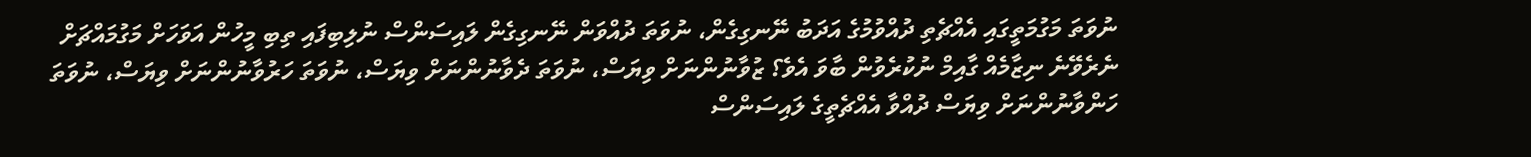ނުވަތަ މަގުމަތީގައި އެއްޗެތި ދުއްވުމުގެ އަދަބު ނޭނގިގެން، ނުވަތަ ދުއްވަން ނޭނގިގެން ލައިސަންސް ނުލިބިފައި ތިބި މީހުން އަވަހަށް މަގުމައްޗަށް ނެރެވޭނެ ނިޒާމެއް ގާއިމް ނުކުރެވުން ބާވަ އެވެ؟ ޒުވާނުންނަށް ވިޔަސް، ނުވަތަ ދެވާނުންނަށް ވިޔަސް، ނުވަތަ ހަރުވާނުންނަށް ވިޔަސް، ނުވަތަ ހަންވާނުންނަށް ވިޔަސް ދުއްވާ އެއްޗެތީގެ ލައިސަންސް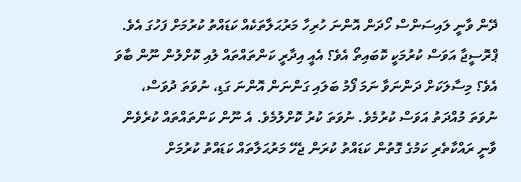ދޭން ވާނީ ލައިސަންސް ހޯދަން އޮންނަ ހުރިހާ މަރުޙަލާތަކެއް ކަޑައްތު ކުރުމަށް ފަހުގަ އެވެ.
ޕްރޮސީޖާ އަވަސް ކުރުމަކީ ކޮބައިތޯ އެވެ؟ އެއީ އިދާރީ ކަންތައްތައް ލުއި ކޮށްލުން ނޫން ބާވަ އެވެ؟ މިސާލަކަށް ދަންނަވާ ނަމަ ފޯމު ބަލައި ގަންނަން އޮންނަ ގަޑި، ނުވަތަ ދުވަސް، ނުވަތަ މުއްދަތު އަވަސް ކުރުމެވެ. ނުވަތަ ކުރު ކޮށްލުމެވެ. އެ ނޫން ކަންތައްތައް ކުރެވެން ވާނީ ރައްކާތެރި ކަމުގެ ގޮތުން ކަޑައްތު ކުރަން ޖެހޭ މަރުޙަލާތައް ކަޑައްތު ކުރުމަށް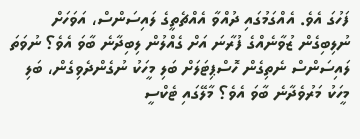ފަހުގަ އެވެ. އެއްގަމުގައި ދުއްވާ އެއްޗެތީގެ ލައިސަންސް، އަވަހަށް ނުލިބިގެން ޒުވާނެއްގެ ފުރާނަ އަށް ގެއްލުން ލިބިދާނެ ބާވަ އެވެ؟ ނުވަތަ ލައިސަންސް ނެތިގެން ހޮސްޕިޓަލަށް ބަލި މީހަކު ނުގެންދެވިގެން، ބަލި މީހަކު މަރުވެދާނެ ބާވަ އެވެ؟ މާލޭގައި ޓެކްސީ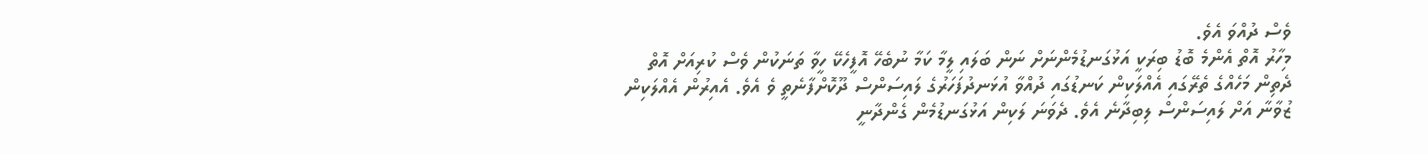ވެސް ދުއްވަ އެވެ.
މިހާރު އޮތް އެންމެ ބޮޑު ބިރަކީ އަޅުގަނޑުމެންނަށް ނަން ބަލައި ލީމާ ކަމާ ނުބެހޭ އޮފީހެކޭ ހީވާ ތަނަކުން ވެސް ކުރިއަށް އޮތް ދެތިން މަހެއްގެ ތެރޭގައި އެއްލަކިން ކަނޑުގައި ދުއްވާ އުޅަނދުފަހަރުގެ ލައިސަންސް ދޫކޮށްފާނެތީ ވެ އެވެ. އެއިރުން އެއްލަކިން ޒުވާނާ އަށް ލައިސަންސް ލިބިދާނެ އެވެ. ދެވަނަ ލަކިން އަޅުގަނޑުމެން ގެންދާނީ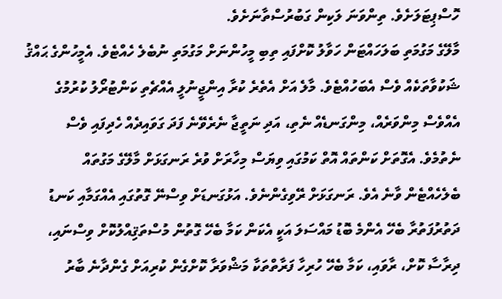ހޮސްޕިޓަލަށެވެ. ތިންވަނަ ލަކިން ގަބުރުސްތާނަށެވެ.
މާލޭގެ މަގުމަތި ބަލަހައްޓަން ހަވާލު ކޮށްފައި ތިބި މީހުންނަށް މަގުމަތި ނުބެލެ ހެއްޓެވެ. އެމީހުންގެ ޙައްޤު ޝަކުވާތަކެއް ވެސް އެބަހުއްޓެވެ. މާލެ އަށް އެތެރެ ކުރާ އިންޖީނުލީ އެއްޗެތި ކަންޓުރޯލު ކުރުމުގެ އެއްވެސް މިންވަރެއް، މިންގަނޑެއް ނެތި، އަދި ނަތީޖާ ނެރެވޭނެ ފަދަ ގަވައިދެއް ހެދިފައި ވެސް ނެތުމެވެ. އެގޮތަށް ކަންތައް އޮތް ކަމުގައި ވިޔަސް މިހާރަށް ވުރެ ރަނގަޅަށް މާލޭގެ މަގުތައް ބެލެހެއްޓެން ވާނެ އެވެ. ރަނގަޅަށް ރޭވިގެންނެވެ. އަޅުގަނޑަށް ވިސްނޭ ގޮތުގައި އެއްގަމާއި ކަނޑު ދަތުރުފަތުރާ ބެހޭ އެންމެ ބޮޑު މައްސަލަ އަކީ އެކަން ކަމާ ބެހޭ ގޮތުން މުސްތަޤިއްލުކޮށް ވިސްނައި، ދިރާސާ ކޮށް، ރާވައި، ކަމާ ބެހޭ ހުރިހާ ފަރާތްތަކާ މަޝްވަރާ ކޮށްގެން ކުރިއަށް ގެންދާނެ ބާރު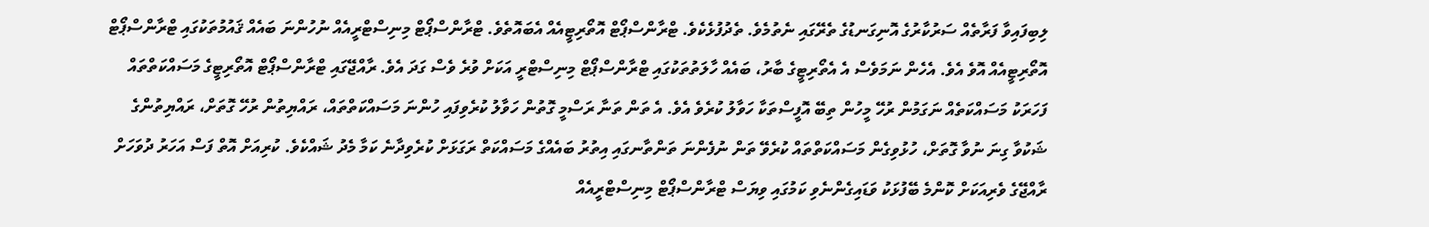ލިބިފައިވާ ފަރާތެއް ސަރުކާރުގެ އޮނިގަނޑުގެ ތެރޭގައި ނެތުމެވެ. ތެދުފުޅެކެވެ. ޓްރާންސްޕޯޓް އޮތޯރިޓީއެއް އެބައޮތެވެ. ޓްރާންސްޕޯޓް މިނިސްޓްރީއެއް ނުހުންނަ ބައެއް ޤައުމުތަކުގައި ޓްރާންސްޕޯޓް އޮތޯރިޓީއެއް އޮވެ އެވެ. އެހެން ނަމަވެސް އެ އެތޯރިޓީގެ ބާރު، ބައެއް ހާލަތުތަކުގައި ޓްރާންސްޕޯޓް މިނިސްޓްރީ އަކަށް ވުރެ ވެސް ގަދަ އެވެ. ރާއްޖޭގައި ޓްރާންސްޕޯޓް އޮތޯރިޓީގެ މަސައްކަތްތައް ފަހަރަކު މަސައްކަތެއް ނަގަމުން ރުހޭ މީހުން ތިބޭ އޮފީސްތަކާ ހަވާލު ކުރެވެ އެވެ. އެ ތަން ތަނާ ރަސްމީ ގޮތުން ހަވާލު ކުރެވިފައި ހުންނަ މަސައްކަތްތައް، ރައްޔިތުން ރުހޭ ގޮތަށް، ރައްޔިތުންގެ ޝަކުވާ ގިނަ ނުވާ ގޮތަށް، ހުޅުވިގެން މަސައްކަތްތައް ކުރެވޭ ތަން ނުފެންނަ ތަންތާނގައި އިތުރު ބައެއްގެ މަސައްކަތް ރަގަޅަށް ކުރެވިދާނެ ކަމާ މެދު ޝައްކެވެ. ކުރިއަށް އޮތް ފަސް އަހަރު ދުވަހަށް ރާއްޖޭގެ ވެރިއަކަށް ކޮންމެ ބޭފުޅަކު ވަޑައިގެންނެވި ކަމުގައި ވިޔަސް ޓްރާންސްޕޯޓް މިނިސްޓްރީއެއް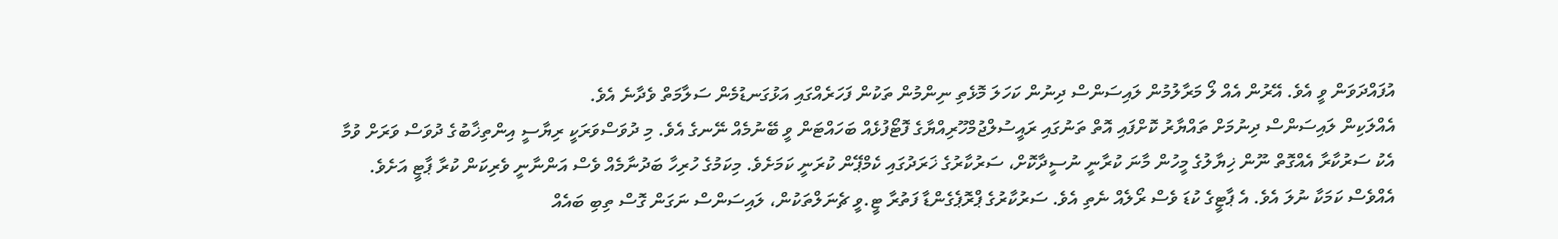އުފައްދަވަން ވީ އެވެ. އޭރުން އެއް ލޯ މަރާލުމުން ލައިސަންސް ދިނުން ކަހަލަ މޮޅެތި ނިންމުން ތަކުން ފަހަރެއްގައި އަޅުގަނޑުމެން ސަލާމަތް ވެދާނެ އެވެ.
އެއްލަކިން ލައިސަންސް ދިނުމަށް ތައްޔާރު ކޮށްފައި އޮތް ތަނުގައި ރައީސުލްޖުމްހޫރިއްޔާގެ ފޮޓޯފުޅެއް ބަހައްޓަން ވީ ބޭނުމެއް ނޭނގެ އެވެ. މި ދުވަސްވަރަކީ ރިޔާސީ އިންތިޚާބުގެ ދުވަސް ވަރަށް ވުމާ އެކު ސަރުކާރާ އެއްގޮތް ނޫން ޚިޔާލުގެ މީހުން މާނަ ކުރާނީ ނުސީދާކޮށް، ސަރުކާރުގެ ޚަރަދުގައި ކެމްޕޭން ކުރަނީ ކަމަށެވެ. މިކަމުގެ ހުރިހާ ބަދުނާމެއް ވެސް އަންނާނީ ވެރިކަން ކުރާ ޕާޓީ އަށެވެ. އެއްވެސް ކަމަކާ ނުލަ އެވެ. އެ ޕާޓީގެ ކުޑަ ވެސް ރޯލެއް ނެތި އެވެ. ސަރުކާރުގެ ޕްރޮޕެގެންޑާ ފަތުރާ ޓީ.ވީ ޗެނަލްތަކުން، ލައިސަންސް ނަގަން ގޮސް ތިބި ބައެއް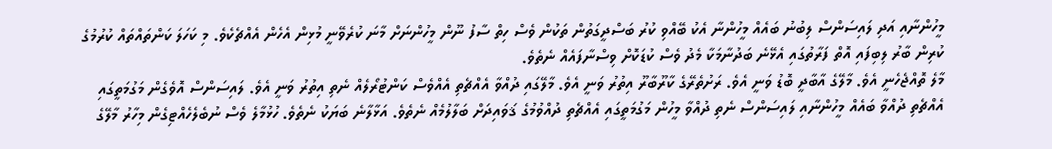މީހުންނާއި އަދި ލައިސަންސް ލިބުނު ބައެއް މީހުންނާ އެކު ބޭއްވި ކުރު ބަސްދީގަތުން ތަކުން ވެސް ހިތް ސާފު ނޫން މީހުންނަށް މާނަ ކުރެވޭނީ މުޅިން އެހެން އެއްޗެކެވެ. މި ކަހަލަ ކަންތައްތައް ކުރުމުގެ ކުރިން ބާރު ލިބިފައި އޮތް ފަރާތުގައި އެޅޭނެ ބަދުނާމަކާ މެދު ވެސް ކުޑަކޮށް ވިސްނާފައެއް ނެތެވެ.
މާލެ ތޮއްޖެހެނީ އެވެ. މާލޭގެ އާބާދީ ބޮޑު ވަނީ އެވެ. ރަށުތެރޭގެ ކާރޫބާރޫ އިތުރު ވަނީ އެވެ. މާލޭގައި ދުއްވާ އެއްޗެތި އެއްވެސް ކަންޓުރޯލެއް ނެތި އިތުރު ވަނީ އެވެ. ލައިސަންސް އޮވެގެން މަގުމަތީގައި އެއްޗެތި ދުއްވާ ބައެއް މީހުންނާއި ލައިސަންސް ނެތި ދުއްވާ މީހުން މަގުމަތީގައި އެއްޗެތި ދުއްވުމުގެ ޤަވައިދަށް ބަލާލުމެއް ނެތެވެ. އަޅާލާނެ ބަޔަކު ނެތެވެ. ހުޅުމާލެ ވެސް ނުބެލެހެއްޓިގެން މިހާރު މާލޭގެ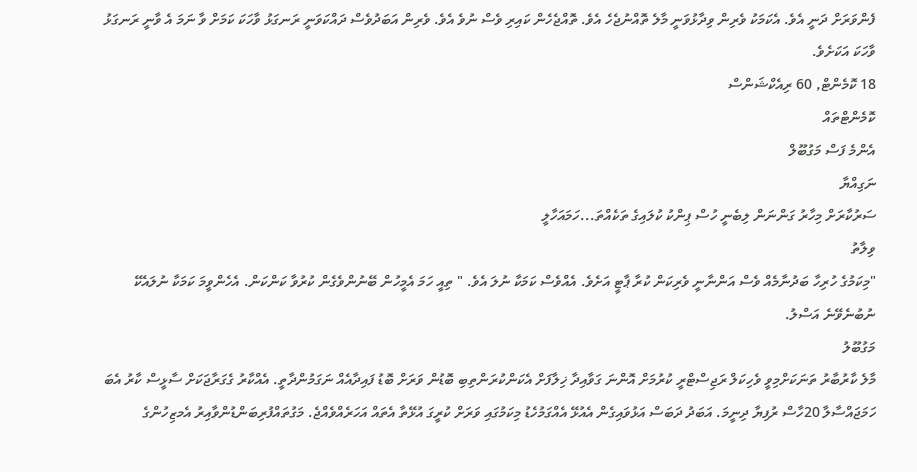ފެންވަރަށް ދަނީ އެވެ. އެކަމަކު ވެރިން ވިދާޅުވަނީ މާލެ ތޮއްނުޖެހެ އެވެ. ތޮއްޖެހެން ކައިރި ވެސް ނުވެ އެވެ. ވެރިން އަބަދުވެސް ދައްކަވަނީ ރަނގަޅު ވާހަކަ ކަމަށް ވާ ނަމަ އެ ވާނީ ރަނގަޅު ވާހަކަ އަކަށެވެ.
18 ކޮމެންޓް, 60 ރިއެކްޝަންސް
ކޮމެންޓްތައް
އެންމެ ފަސް މަގުބޫލް
ނަގިއްޔާ
ސަރުކާރަށް މިހާރު ގަންނަން ލިބެނީ ހުސް ޕިންކު ކުލައިގެ ތަކެއްތަ...ހަމައަހާލީ
ވިލާތު
"މިކަމުގެ ހުރިހާ ބަދުނާމެއް ވެސް އަންނާނީ ވެރިކަން ކުރާ ޕާޓީ އަށެވެ. އެއްވެސް ކަމަކާ ނުލަ އެވެ. " ތިއީ ހަމަ އެމީހުން ބޭނުންވެގެން ކުރުވާ ކަންކަން. އެހެންވީމަ ކަމަކާ ނުލައެކޭ ނުބުނެވޭނެ އަސްލު.
މަގުބޫލު
މާލެ ކާރުބާރު ތަނަކަށްމިވީ ވެހިކަލް ރަޖިސްޓްރީ ކުރުމަށް އޮންނަ ގަވާއިދާ ޚިލާފަށް އެކަންކުރަންތިބި ބޮޑުން ވަރަށް ބޮޑު ފައިދާއެއް ނަގަމުންދާތީ. އެއްކާރު ގެގަރާޖަކަށް ސާޅީސް ކާރު އެބަ ހަމަޖައްސާލާ 20ހާސް ރުފިޔާ ދިނީމަ. އަބަދު ދަބަސް އަޅުވައިގެން އެއުޅޭ އެއްގަމުހެޑު މިކަމުގައި ވަރަށް ކުރީގަ އުޅޭތާ އެތައް އަހަރެއްވެއްޖެ. މަގުތައްފުރިބަންޑުންވާއިރު އެމޒިހުންގެ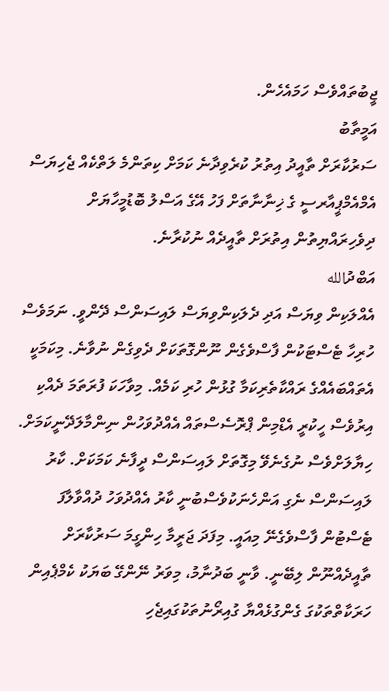ޖީބުތައްވެސް ހަމައެހެން.
އަމީތާބު
ސަރުކާރަށް ތާއީދު އިތުރު ކުރެވިދާނެ ކަމަށް ކިތަންމެ ލަތްކެއް ޖެހިޔަސް އެމްއެމްޕީއާރސީ ގެ ޚިނާނާތަށް ފަހު އޭގެ އަސްލު ބޮޑުމީހާޔަށް ދިވެހިރައްޔިތުން އިތުރަށް ތާއީދެއް ނުކުރާނެ.
އަބްދުالله
އެއްލަކިން ވިޔަސް އަދި ދެލަކިންވިޔަސް ލައިސަންސް ދޭންވީ. ނަމަވެސް ހުރިހާ ޓެސްޓަކުން ފާސްވެގެން ނޫންގޮތަކަށް ދެވިގެން ނުވާނެ. މިކަމަކީ އެތައްބައެއްގެ ރައްކާތެރިކަމާ ގުޅުން ހުރި ކަމެއް. މިވާހަކަ ފުރަތަމަ ދެއްކި އިރުވެސް ހީކުރީ އެޑްމިން ޕްރޮސެސްތައް އެއްދުވަހުން ނިންމާލަދޭނީކަމަށް. ހިޔާލަށްވެސް ނުގެނެވޭ މިގޮތަށް ލައިސަންސް ދީފާނެ ކަމަކަށް. ކާރު ލައިސަންސް ނެގި އަންހެނަކުވެސްބުނީ ކާރު އެއްދުވަހު ދުއްވާލާފަ ޓެސްޓުން ފާސްވެގެނޭ މިއައީ. މިފަދަ ޖަރީމާ ހިންގީމަ ސަރުކާރަށް ތާއީދެއްނޫން ލިބޭނީ. ވާނީ ބަދުނާމު، މިވަރު ނޭންގޭ ބަޔަކު ކެމްޕެއިން ހަރަކާތްތަކުގަ ގެންގުޅެއްޔާ ގުއިރޯނުތަކުގައިޖެހި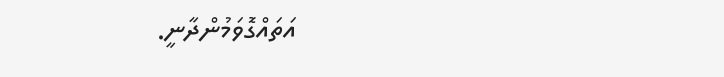އަތައްގޮވަމުންދާނީ.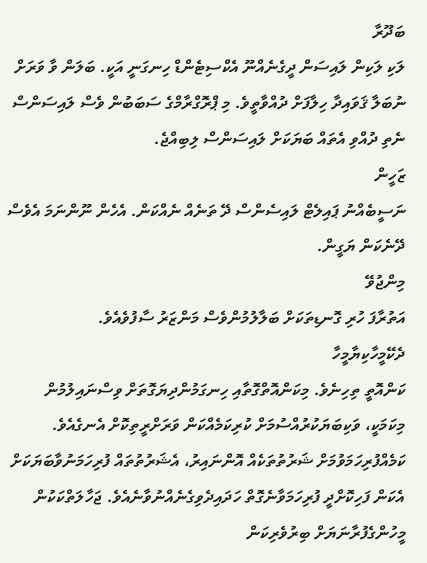ބަދޫރާ
ލަކި ލަކިން ލައިސަން ދީގެނެއްނޫ އެކްސިޓެންޑް ހިނގަނީ އަކީ. ބަލަން ވާ ވަރަށް ނުބަލާ ޤަވައިދާ ހިލާފަށް ދުއްވާތީވެ. މި ޕްރޮގްރާމްގެ ސަބަބުން ވެސް ލައިސަންސް ނެތި ދުއްވި އެތައް ބަޔަކަށް ލައިސަންސް ލިބިއްޖެ.
ޒަހީން
ނަސީބެއްނު ޕައިލެޓް ލައިސެންސް ދޭ ތަނެއް ނެއްކަން. އެހެން ނޫންނަމަ އެވެސް ދޭނެކަން ޔަގީން.
މިންޖުވޭ
އަތުރާފަ ހުރި ގޮނޑިތަކަށް ބަލާލުމުންވެސް މަންޒަރު ސާފުވެއެވެ.
ދެކޭމީހާކިޔާމީހާ
ކަންއޮތީ ތިހިނެވެ. މިކަންއޮތްގޮތާއި ހިނގަމުންދިޔަގޮތަށް ވިސްނައިލުމުން މިކަމަކީ، ވަކިބަޔަކުރުއްސުމަށް ކުރިކަމެއްކަން ވަރަށްރީތިކޮށް އެނގެއެވެ. ކަމެއްފުރިހަމަވުމަށް ޝަރުތުތަކެއް އޮންނައިރު، އެޝަރުތުތައް ފުރިހަމަނުވާބަޔަކަށް އެކަން ފަހިކޮށްދީ ފުރިހަމަވާނެގޮތް ހަދައިދެވިގެނެއްނުވާނެއެވެ. ޖަހާލަތްކަކުން މީހުންގެފުރާނަޔަށް ބިރުވެރިކަން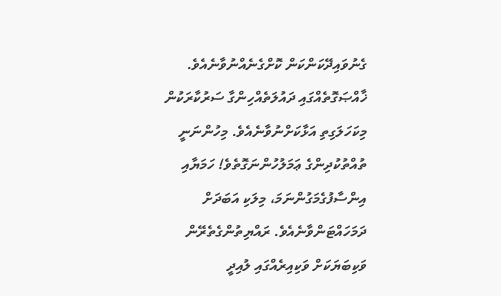ގެނުވައިދޭކަންކަން ކޮށްގެނެއްނުވާނެއެވެ. ޚާއްޞަގޮތެއްގައި ދައުލަތެއްހިންގާ ސަރުކާރަކުން މިކަހަލަގިތި އަޅާކަށްނުވާނެއެވެ. މިހުންނަނީ ތުއްތުކުދިންގެ ޢަމަލުހުންނަގޮތެވެ! ހަމަޔާއި އިންސާފުގެމަގުންނަމަ، މިލަކި އަބަދަށް ދަމަހައްޓަންވާނެއެވެ. ރައްޔިތުންގެތެރޭން ވަކިބަޔަކަށް ވަކިއިރެއްގައި ލުއިދީ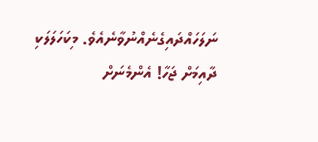ނަލަހައްދައިގެނެއްނުވާނެއެވެ. މިކަހަލަލަކި ދާއިމަށް ޖަހާ! އެންމެނަށް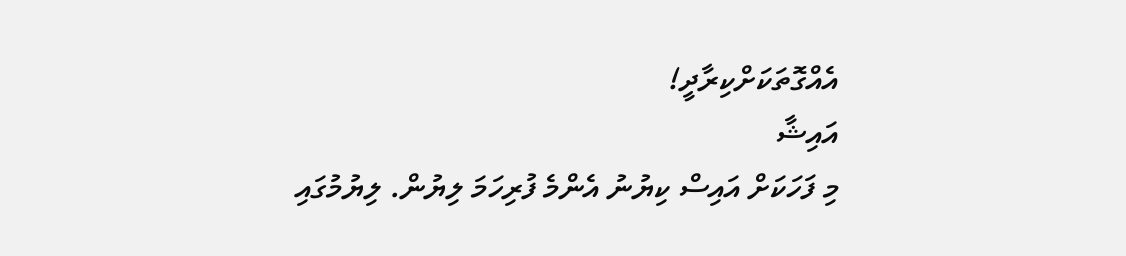އެއްގޮތަކަށްކިރާދީ!
އައިޝާ
މި ފަހަކަށް އައިސް ކިޔުނު އެންމެ ފުރިހަމަ ލިޔުން. ލިޔުމުގައި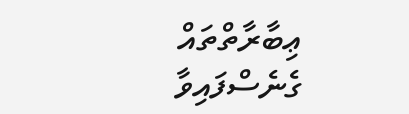ޢިބާރާތްތައް ގެނެސްފައިވާ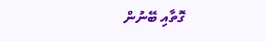ގޮތާއި ބޭނުން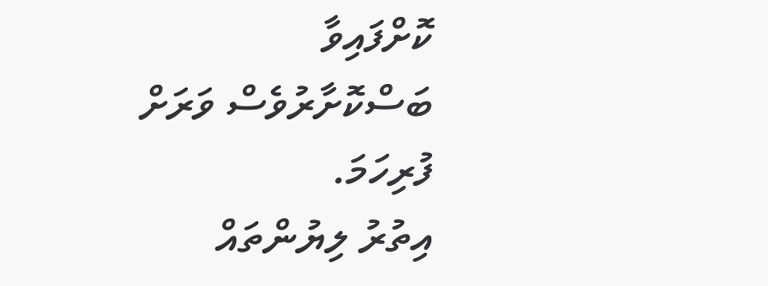ކޮށްފައިވާ ބަސްކޮށާރުވެސް ވަރަށް ފުރިހަމަ.
އިތުރު ލިޔުންތައް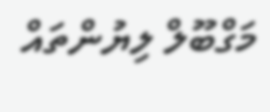މަގްބޫލް ލިޔުންތައް